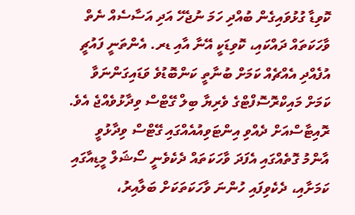ކޮވިޑާ ގުޅުވައިގެން ބުއްދި ހަމަ ނުޖެހޭ އަދި އަސާސެއް ނެތް ވާހަކަތައް ދައްކައި، ކޮވިޑަކީ އޭނާ އާއި ޑރ. އެންތަނީ ފައުޗީ އުފެއްދި އެއްޗެއް ކަމަށް ބުނާތީ ކަންބޮޑުވެ ވަޑައިގަންނަވާ ކަމަށް މައިކްރޮސޮފްޓްގެ ވެރިޔާ ބިލް ގޭޓްސް ވިދާޅުވެއްޖެ އެވެ.
ރޮއިޓާސްއަށް ދެއްވި އިންޓަވިއުއެއްގައި ގޭޓްސް ވިދާޅުވީ އާންމު ގޮތެއްގައި އެފަދަ ވާހަކަތައް ދެކެވެނީ ސޯޝަލް މީޑިއާގައި ކަމަށާއި، ދެކެވިފައި ހުންނަ ވާހަކަތަކަށް ބަލާއިރު،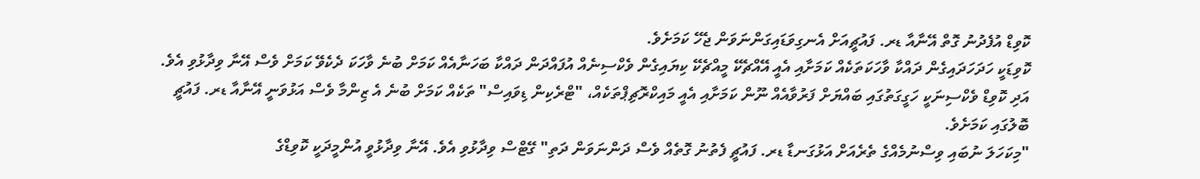ކޮވިޑް އުފެދުނު ގޮތް އޭނާއާ ޑރ. ފައުޗީއަށް އެނގިވަޑައިގަންނަވަން ޖެހޭ ކަމަށެވެ.
ކޮވިޑަކީ ހަދަހަދައިގެން ދައްކާ ވާހަކަތަކެއް ކަމަށާއި އެއީ އޭއްޗެކޭ މީއްޗެކޭ ކިޔައިގެން ވެކްސިނެއް އުފައްދަން ދައްކާ ބަހަނާއެއް ކަމަށް ބުނެ ވާހަކަ ދެކެވޭ ކަމަށް ވެސް އޭނާ ވިދާޅުވި އެވެ.
އަދި ކޮވިޑް ވެކްސިނަކީ ހަގީގަތުގައި ބައްޔަށް ފަރުވާއެއް ނޫން ކަމަށާއި އެއީ މައިކްރޮޗިޕްތަކެއް، "ޓްރެކިން ޑިވައިސް" ތަކެއް ކަމަށް ބުނެ އެ ޒިންމާ ވެސް އަޅުވަނީ އޭނާއާ ޑރ. ފައުޗީ ބޮލުގައި ކަމަށެވެ.
"މިކަހަލަ ނުބައި ވިސްނުމެއްގެ ތެރެއަށް އަޅުގަނޑާ ޑރ. ފައުޗީ ފެތުނު ގޮތެއް ވެސް ދަންނަވަން ދަތި" ގޭޓްސް ވިދާޅުވި އެވެ. އޭނާ ވިދާޅުވީ އުންމީދަކީ ކޮވިޑްގެ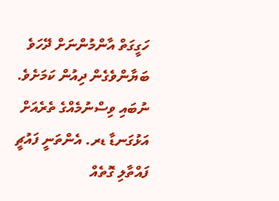ހަގީގަތް އާންމުންނަށް ދޭހަވެ ބަޔާންވެގެން ދިއުން ކަމަށެވެ.
ނުބައި ވިސްނުމެއްގެ ތެރެއަށް އަޅުގަނޑާ ޑރ. އެންތަނީ ފައުޗީ ފައްތާލި ގޮތެއް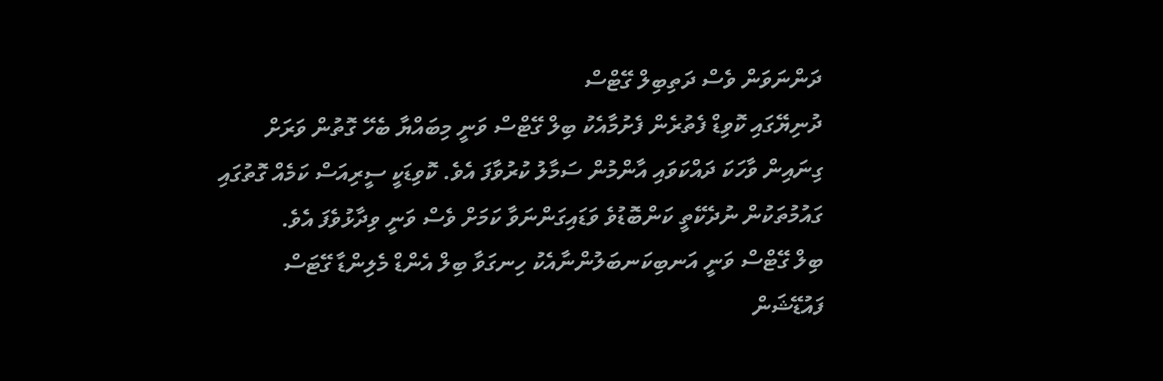ދަންނަވަން ވެސް ދަތިބިލް ގޭޓްސް
ދުނިޔޭގައި ކޮވިޑް ފެތުރެން ފެށުމާއެކު ބިލް ގޭޓްސް ވަނީ މިބައްޔާ ބެހޭ ގޮތުން ވަރަށް ގިނައިން ވާހަކަ ދައްކަވައި އާންމުން ސަމާލު ކުރުވާފަ އެވެ. ކޮވިޑަކީ ސީރިއަސް ކަމެއް ގޮތުގައި ގައުމުތަކުން ނުދެކޭތީ ކަންބޮޑުވެ ވަޑައިގަންނަވާ ކަމަށް ވެސް ވަނީ ވިދާޅުވެފަ އެވެ.
ބިލް ގޭޓްސް ވަނީ އަނބިކަނބަލުންނާއެކު ހިނގަވާ ބިލް އެންޑް މެލިންޑާ ގޭޓަސް ފައުޑޭޝަން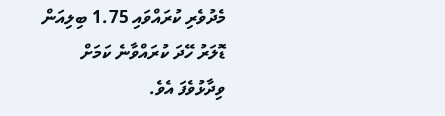މެދުވެރި ކުރައްވައި 1.75 ބިލިއަން ޑޮލަރު ހޭދަ ކުރައްވާނެ ކަމަށް ވިދާޅުވެފަ އެވެ.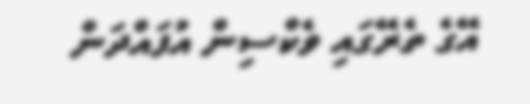އޭގެ ތެރޭގައި ވެކްސިން އުފައްދަން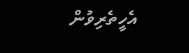އެހީތެރިވުން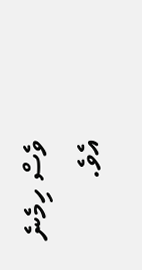ވެސް ހިމެނެ އެވެ.